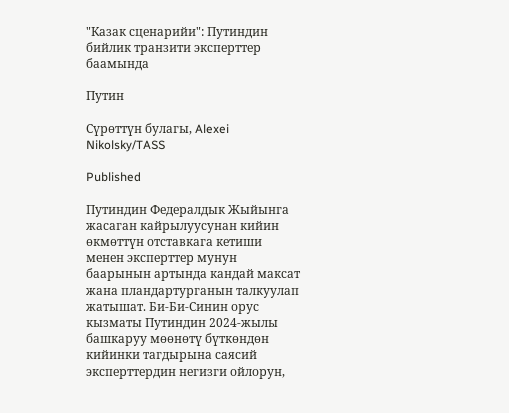"Казак сценарийи": Путиндин бийлик транзити эксперттер баамында

Путин

Сүрөттүн булагы, Alexei Nikolsky/TASS

Published

Путиндин Федералдык Жыйынга жасаган кайрылуусунан кийин өкмөттүн отставкага кетиши менен эксперттер мунун баарынын артында кандай максат жана пландартурганын талкуулап жатышат. Би-Би-Синин орус кызматы Путиндин 2024-жылы башкаруу мөөнөтү бүткөндөн кийинки тагдырына саясий эксперттердин негизги ойлорун,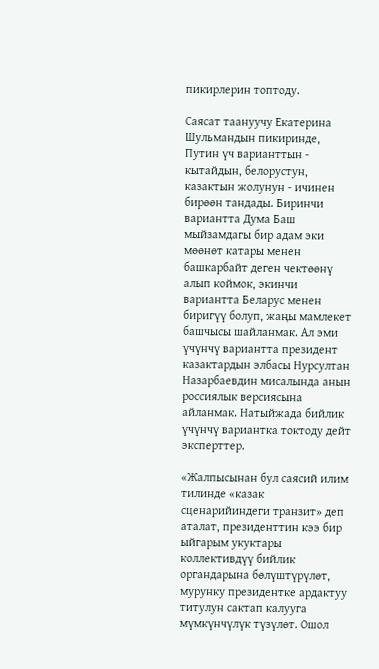пикирлерин топтоду.

Саясат таануучу Екатерина Шульмандын пикиринде, Путин үч варианттын - кытайдын, белорустун, казактын жолунун - ичинен бирөөн тандады. Биринчи вариантта Дума Баш мыйзамдагы бир адам эки мөөнөт катары менен башкарбайт деген чектөөнү алып коймок, экинчи вариантта Беларус менен биригүү болуп, жаңы мамлекет башчысы шайланмак. Ал эми үчүнчү вариантта президент казактардын элбасы Нурсултан Назарбаевдин мисалында анын россиялык версиясына айланмак. Натыйжада бийлик үчүнчү вариантка токтоду дейт эксперттер.

«Жалпысынан бул саясий илим тилинде «казак сценарийиндеги транзит» деп аталат, президенттин кээ бир ыйгарым укуктары коллективдүү бийлик органдарына бөлүштүрүлөт, мурунку президентке ардактуу титулун сактап калууга мүмкүнчүлүк түзүлөт. Ошол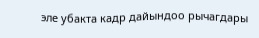эле убакта кадр дайындоо рычагдары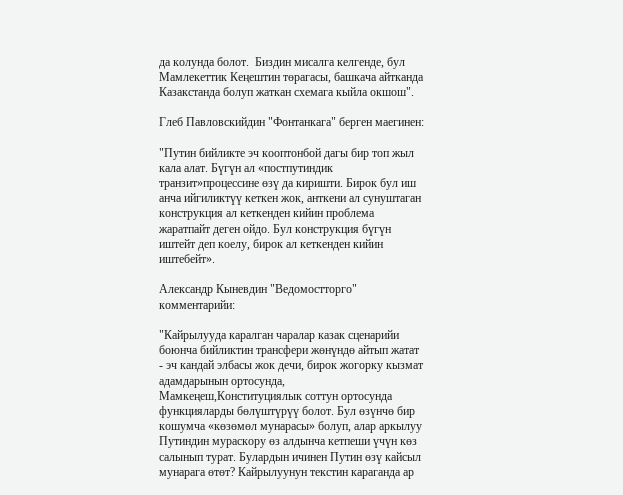да колунда болот.  Биздин мисалга келгенде, бул Мамлекеттик Кеңештин төрагасы, башкача айтканда Казакстанда болуп жаткан схемага кыйла окшош".

Глеб Павловскийдин "Фонтанкага" берген маегинен:

"Путин бийликте эч кооптонбой дагы бир топ жыл кала алат. Бүгүн ал «постпутиндик транзит»процессине өзү да киришти. Бирок бул иш анча ийгиликтүү кеткен жок, анткени ал сунуштаган конструкция ал кеткенден кийин проблема жаратпайт деген ойдо. Бул конструкция бүгүн иштейт деп коелу, бирок ал кеткенден кийин иштебейт».

Александр Кыневдин "Ведомостторго" комментарийи:

"Кайрылууда каралган чаралар казак сценарийи боюнча бийликтин трансфери жөнүндө айтып жатат - эч кандай элбасы жок дечи, бирок жогорку кызмат адамдарынын ортосунда, Мамкеңеш,Конституциялык соттун ортосунда функцияларды бөлүштүрүү болот. Бул өзүнчө бир кошумча «көзөмөл мунарасы» болуп, алар аркылуу Путиндин мураскору өз алдынча кетпеши үчүн көз салынып турат. Булардын ичинен Путин өзү кайсыл мунарага өтөт? Кайрылуунун текстин караганда ар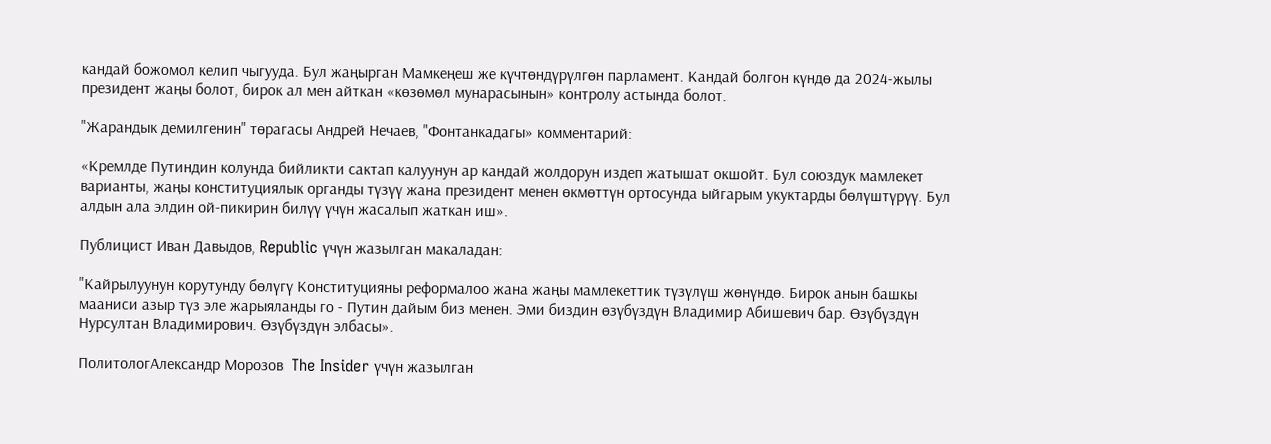кандай божомол келип чыгууда. Бул жаңырган Мамкеңеш же күчтөндүрүлгөн парламент. Кандай болгон күндө да 2024-жылы президент жаңы болот, бирок ал мен айткан «көзөмөл мунарасынын» контролу астында болот.

"Жарандык демилгенин" төрагасы Андрей Нечаев, "Фонтанкадагы» комментарий:

«Кремлде Путиндин колунда бийликти сактап калуунун ар кандай жолдорун издеп жатышат окшойт. Бул союздук мамлекет варианты, жаңы конституциялык органды түзүү жана президент менен өкмөттүн ортосунда ыйгарым укуктарды бөлүштүрүү. Бул алдын ала элдин ой-пикирин билүү үчүн жасалып жаткан иш».

Публицист Иван Давыдов, Republic үчүн жазылган макаладан:

"Кайрылуунун корутунду бөлүгү Конституцияны реформалоо жана жаңы мамлекеттик түзүлүш жөнүндө. Бирок анын башкы мааниси азыр түз эле жарыяланды го - Путин дайым биз менен. Эми биздин өзүбүздүн Владимир Абишевич бар. Өзүбүздүн Нурсултан Владимирович. Өзүбүздүн элбасы».

ПолитологАлександр Морозов  The Insider үчүн жазылган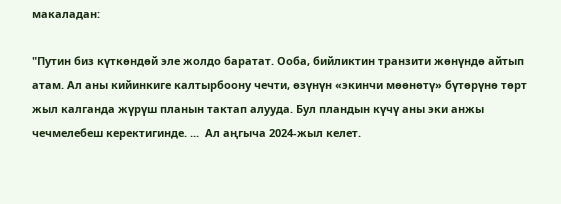макаладан:

"Путин биз күткөндөй эле жолдо баратат. Ооба, бийликтин транзити жөнүндө айтып атам. Ал аны кийинкиге калтырбоону чечти, өзүнүн «экинчи мөөнөтү» бүтөрүнө төрт жыл калганда жүрүш планын тактап алууда. Бул пландын күчү аны эки анжы чечмелебеш керектигинде. ...  Ал аңгыча 2024-жыл келет.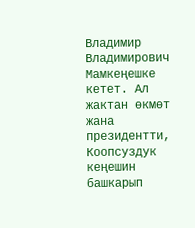Владимир Владимирович Мамкеңешке кетет. Ал жактан өкмөт жана президентти, Коопсуздук кеңешин башкарып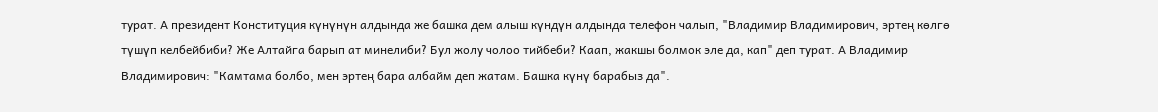турат. А президент Конституция күнүнүн алдында же башка дем алыш күндүн алдында телефон чалып, "Владимир Владимирович, эртең көлгө түшүп келбейбиби? Же Алтайга барып ат минелиби? Бул жолу чолоо тийбеби? Каап, жакшы болмок эле да, кап" деп турат. А Владимир Владимирович: "Камтама болбо, мен эртең бара албайм деп жатам. Башка күнү барабыз да".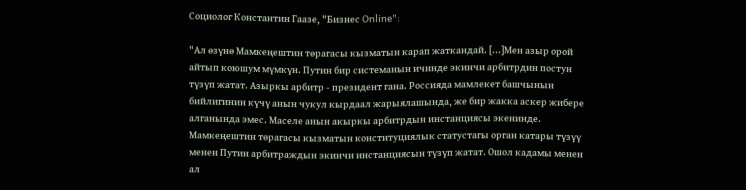Социолог Константин Гаазе, "Бизнес Online":

"Ал өзүнө Мамкеңештин төрагасы кызматын карап жаткандай. [...]Мен азыр орой айтып коюшум мүмкүн. Путин бир системанын ичинде экинчи арбитрдин постун түзүп жатат. Азыркы арбитр - президент гана. Россияда мамлекет башчынын бийлигинин күчү анын чукул кырдаал жарыялашында, же бир жакка аскер жибере алганында эмес. Маселе анын акыркы арбитрдын инстанциясы экенинде. Мамкеңештин төрагасы кызматын конституциялык статустагы орган катары түзүү менен Путин арбитраждын экинчи инстанциясын түзүп жатат. Ошол кадамы менен ал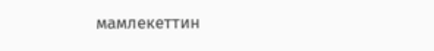мамлекеттин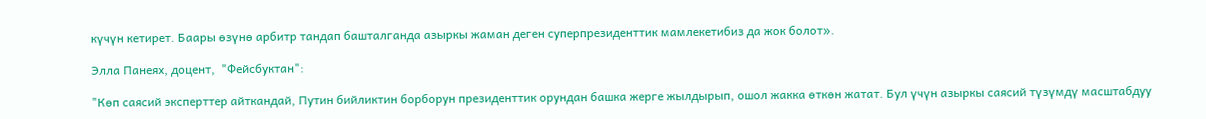күчүн кетирет. Баары өзүнө арбитр тандап башталганда азыркы жаман деген суперпрезиденттик мамлекетибиз да жок болот».

Элла Панеях, доцент,  "Фейсбуктан":

"Көп саясий эксперттер айткандай, Путин бийликтин борборун президенттик орундан башка жерге жылдырып, ошол жакка өткөн жатат. Бул үчүн азыркы саясий түзүмдү масштабдуу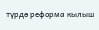түрдө реформа кылыш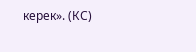керек». (КС)